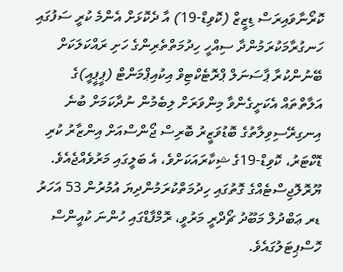ކޮރޯނާވައިރަސް ޑިޒީޒް (ކޮވިޑް-19) އާ ދެކޮޅަށް އެންމެ ކުރީ ސަފުގައި ހަނގުރާމަކުރަމުންދާ ސިއްހީ ހިދުމަތްތެރިންގެ ހަށި ރައްކަލަކަށް ބޭނުންކުރާ ޕާސަނަލް ޕްރޮޓެކްޓިވް އިކުއިޕްމަންޓް (ޕީޕީއީ)ގެ އަލާތްތައް އެކަށީގެންވާ މިންވަރަށް ލިބެމުން ނުދާކަމަށް ބުނެ އިނގިރޭސިވިލާތުގެ ބޮޑުވަޒީރު ބޮރިސް ޖޯންސްއަށް އިންޒާރު ކުރި ޑޮކްޓަރު، ކޮވިޑް-19ގެ ޝިކާރައަކަށްވެ، އެ ބަލީގައި މަރުވެއްޖެއެވެ.
ޔޫރޮލޮޖިސްޓެއްގެ ގޮތުގައި ހިދުމަތްކުރަމުންދިޔަ އުމުރުން 53 އަހަރު ޑރ ޢަބްދުލް މަބޫދު ޗޯދްރީ މަރުވީ، ރޮމްފާޑްގައި ހުންނަ ކުއީންސް ހޮސްޕިޓަލުގައެވެ.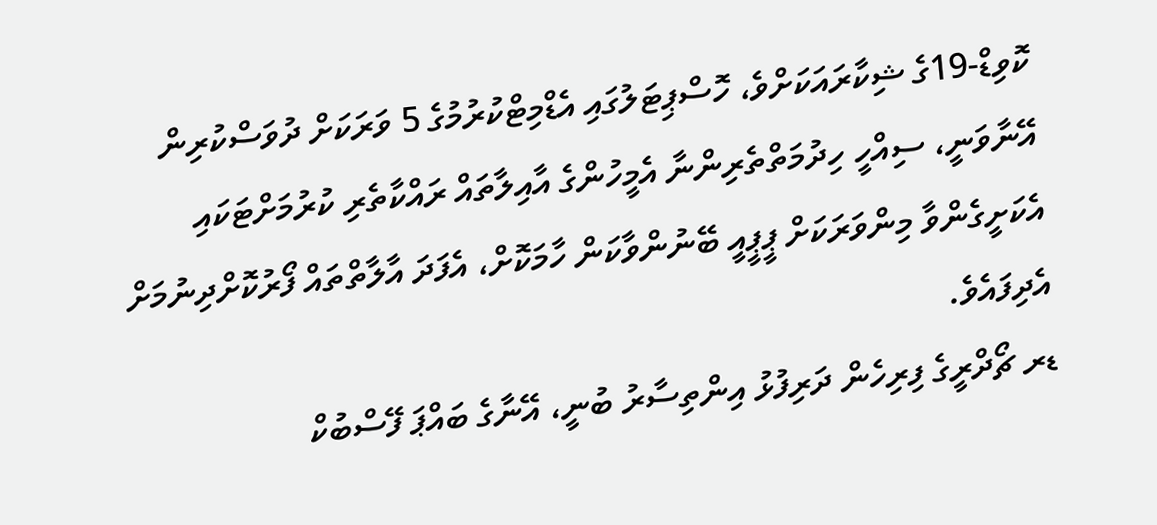ކޮވިޑް-19ގެ ޝިކާރައަކަށްވެ، ހޮސްޕިޓަލުގައި އެޑްމިޓްކުރުމުގެ 5 ވަރަކަށް ދުވަސްކުރިން އޭނާވަނީ، ސިއްހީ ހިދުމަތްތެރިންނާ އެމީހުންގެ އާއިލާތައް ރައްކާތެރި ކުރުމަށްޓަކައި އެކަށީގެންވާ މިންވަރަކަށް ޕީޕީއީ ބޭނުންވާކަން ހާމަކޮށް، އެފަދަ އާލާތްތައް ފޯރުކޮށްދިނުމަށް އެދިފައެވެ.
ޑރ ޗޯދްރީގެ ފިރިހެން ދަރިފުޅު އިންތިސާރު ބުނީ، އޭނާގެ ބައްޕަ ފޭސްބުކް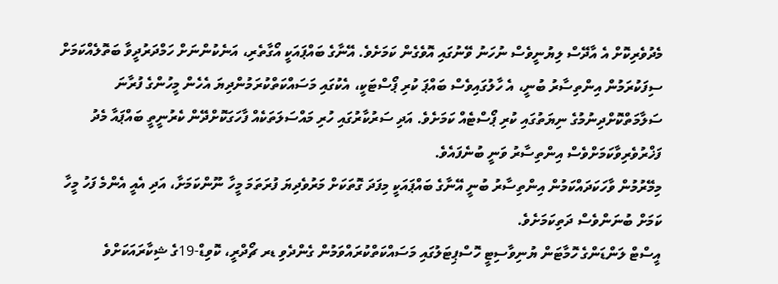މެދުވެރިކޮށް އެ އާދޭސް ލިޔުނީވެސް ނުހަނު ވޭނުގައި އޮވެގެން ކަމަށެވެ. އޭނާގެ ބައްޕައަކީ އޯގާތެރި، އަނެކުންނަށް ހަމްދަރުދީވާ ބަތޮލެއްކަމަށް ސިފަކުރަމުން އިންތިސާރު ބުނީ، އެ ހާލުގައިވެސް ބައްޕަ ކުރި ޕޯސްޓަކީ، އެކުގައި މަސައްކަތްކުރަމުންދިޔަ އެހެން މީހުންގެ ފުރާނަ ސަލާމަތްކޮށްދިނުމުގެ ނިޔަތުގައި ކުރި ޕޯސްޓެއް ކަމަށެވެ. އަދި ސަރުކާރުގައި ހުރި މައްސަލަތަކެއް ފާހަގަކޮށްދޭން ކެރުނީތީ ބައްޕައާ މެދު ފަޚްރުވެރިވާކަމަށްވެސް އިންތިސާރު ވަނީ ބުނެފައެވެ.
މިމޭރުމުން ވާހަކަދައްކަމުން އިންތިސާރު ބުނީ އޭނާގެ ބައްޕައަކީ މިފަދަ ގޮތަކަށް މަރުވެދިޔަ ފުރަތަމަ މީހާ ނޫންކަމަށާ، އަދި އެއީ އެންމެ ފަހު މީހާ ކަމަށް ބުނަންވެސް ދަތިކަމަށެވެ.
އީސްޓް ލަންޑަންގެ ހޮމާޓަން ޔުނިވާސިޓީ ހޮސްޕިޓަލުގައި މަސައްކަތްކުރައްވަމުން ގެންދެވި ޑރ ޗޯދްރީ، ކޮވިޑް-19ގެ ޝިކާރައަކަށްވެ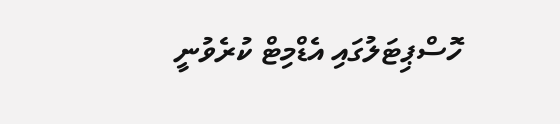ހޮސްޕިޓަލުގައި އެޑްމިޓް ކުރެވުނީ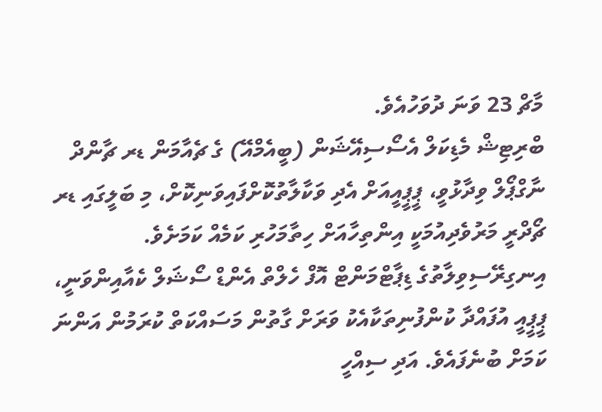މާޗް 23 ވަނަ ދުވަހުއެވެ.
ބްރިޓިޝް މެޑިކަލް އެސޯސިއޭޝަން (ބީއެމްއޭ) ގެ ޗެއާމަން ޑރ ޗާންދް ނާގްޕޯލް ވިދާޅުވީ، ޕީޕީއީއަށް އެދި ވަކާލާތުކޮށްފައިވަނިކޮށް، މި ބަލީގައި ޑރ ޗޯދްރީ މަރުވެދިއުމަކީ އިންތިހާއަށް ހިތާމަހުރި ކަމެއް ކަމަށެވެ.
އިނގިރޭސިވިލާތުގެ ޑިޕާޓްމަންޓް އޮފް ހެލްތް އެންޑް ސޯޝަލް ކެއާއިންވަނީ، ޕީޕީއީ އުފައްދާ ކުންފުނިތަކާއެކު ވަރަށް ގާތުން މަސައްކަތް ކުރަމުން އަންނަ ކަމަށް ބުނެފައެވެ. އަދި ސިއްހީ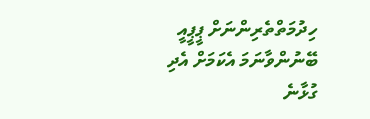ހިދުމަތްތެރިންނަށް ޕީޕީއީ ބޭނުންވާނަމަ އެކަމަށް އެދި ގުޅާނެ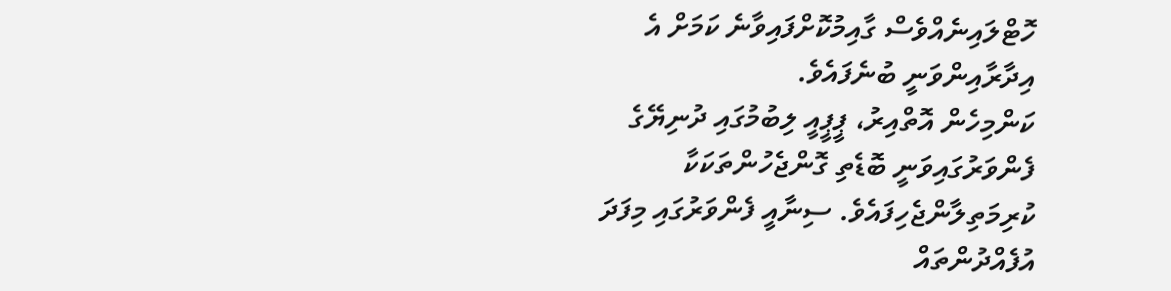ހޮޓްލައިނެއްވެސް ގާއިމުކޮށްފައިވާނެ ކަމަށް އެ އިދާރާއިންވަނީ ބުނެފައެވެ.
ކަންމިހެން އޮތްއިރު، ޕީޕީއީ ލިބުމުގައި ދުނިޔޭގެ ފެންވަރުގައިވަނީ ބޮޑެތި ގޮންޖެހުންތަކަކާ ކުރިމަތިލާންޖެހިފައެވެ. ސިނާއީ ފެންވަރުގައި މިފަދަ އުފެއްދުންތައް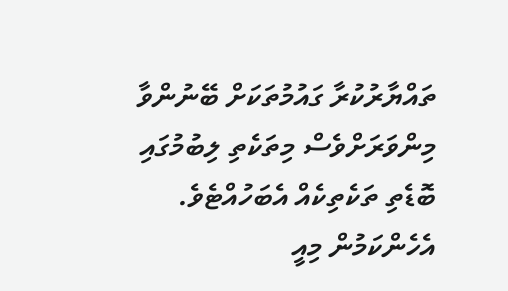ތައްޔާރުކުރާ ގައުމުތަކަށް ބޭނުންވާ މިންވަރަށްވެސް މިތަކެތި ލިބުމުގައި ބޮޑެތި ތަކެތިކެއް އެބަހުއްޓެވެ. އެހެންކަމުން މިއީ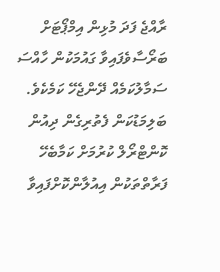ރާއްޖެ ފަދަ މުޅިން އިމްޕޯޓަށް ބަރޯސާވެފައިވާ ގައުމަކުން ހާއްސަ ސަމާލުކަމެއް ދޭންޖެހޭ ކަމެކެވެ. ބަލިމަޑުކަން ފެތުރިގެން ދިއުން ކޮންޓްރޯލް ކުރުމަށް ކަމާބެހޭ ފަރާތްތަކުން އިއުލާންކޮށްފައިވާ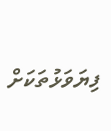ފިޔަވަޅުތަކަށް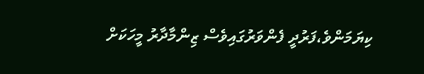ކިޔަމަންވެ،ފަރުދީ ފެންވަރުގައިވެސް ޒިންމާދާރު މީހަކަށް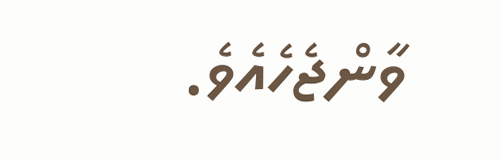ވާންޖެހެއެވެ.